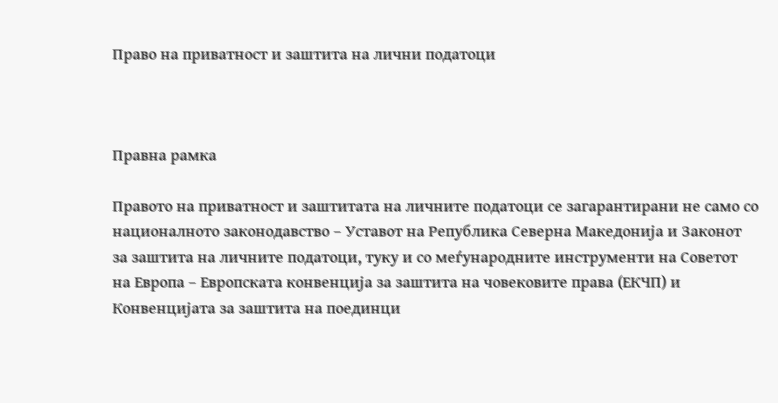Право на приватност и заштита на лични податоци



Правна рамка

Правото на приватност и заштитата на личните податоци се загарантирани не само со националното законодавство – Уставот на Република Северна Македонија и Законот за заштита на личните податоци, туку и со меѓународните инструменти на Советот на Европа – Европската конвенција за заштита на човековите права (ЕКЧП) и Конвенцијата за заштита на поединци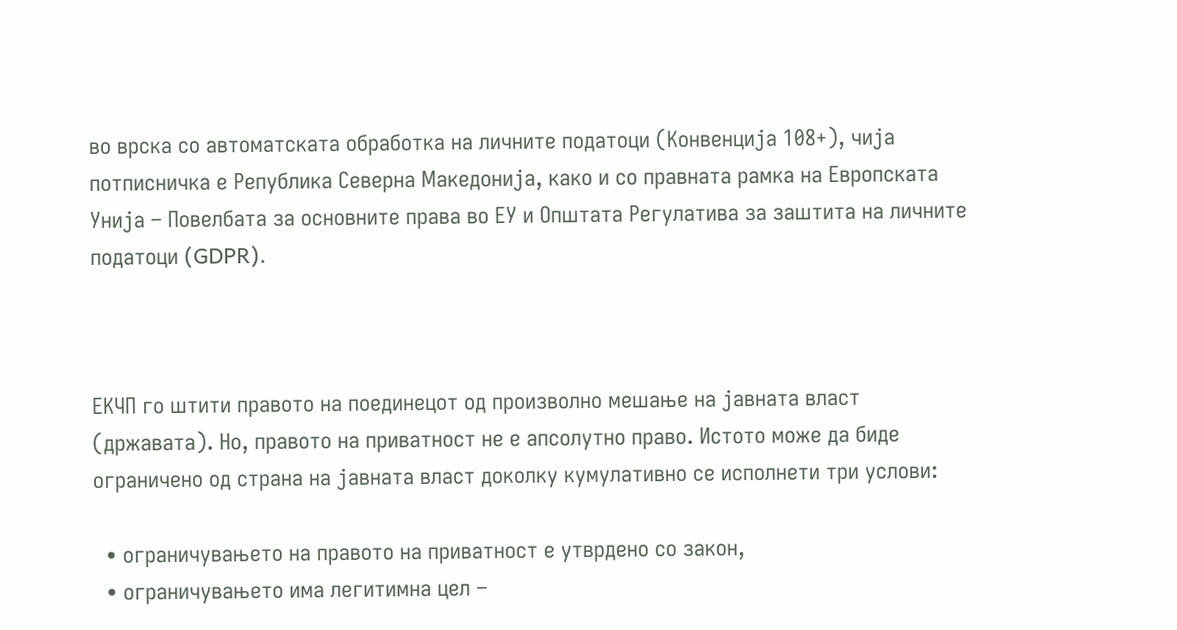во врска со автоматската обработка на личните податоци (Конвенција 108+), чија потписничка е Република Северна Македонија, како и со правната рамка на Европската Унија – Повелбата за основните права во ЕУ и Општата Регулатива за заштита на личните податоци (GDPR).



ЕКЧП го штити правото на поединецот од произволно мешање на јавната власт (државата). Но, правото на приватност не е апсолутно право. Истото може да биде ограничено од страна на јавната власт доколку кумулативно се исполнети три услови:

  • ограничувањето на правото на приватност е утврдено со закон,
  • ограничувањето има легитимна цел –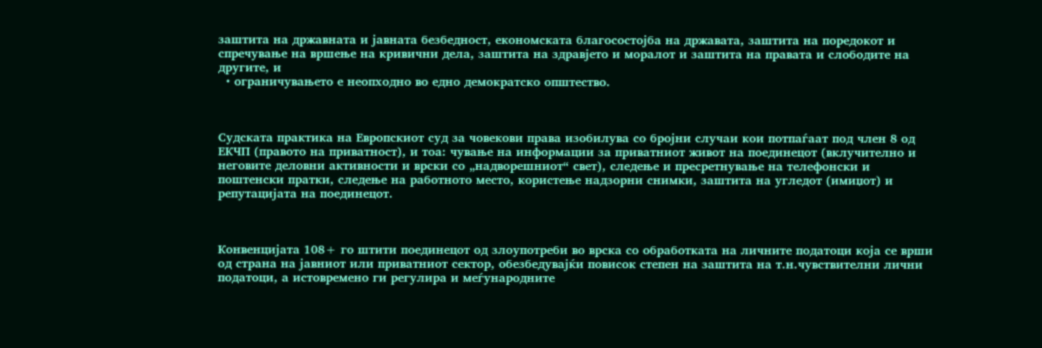заштита на државната и јавната безбедност, економската благосостојба на државата, заштита на поредокот и спречување на вршење на кривични дела, заштита на здравјето и моралот и заштита на правата и слободите на другите, и
  • ограничувањето е неопходно во едно демократско општество.



Судската практика на Европскиот суд за човекови права изобилува со бројни случаи кои потпаѓаат под член 8 од ЕКЧП (правото на приватност), и тоа: чување на информации за приватниот живот на поединецот (вклучително и неговите деловни активности и врски со „надворешниот“ свет), следење и пресретнување на телефонски и поштенски пратки, следење на работното место, користење надзорни снимки, заштита на угледот (имиџот) и репутацијата на поединецот.



Конвенцијата 108+ го штити поединецот од злоупотреби во врска со обработката на личните податоци која се врши од страна на јавниот или приватниот сектор, обезбедувајќи повисок степен на заштита на т.н.чувствителни лични податоци, а истовремено ги регулира и меѓународните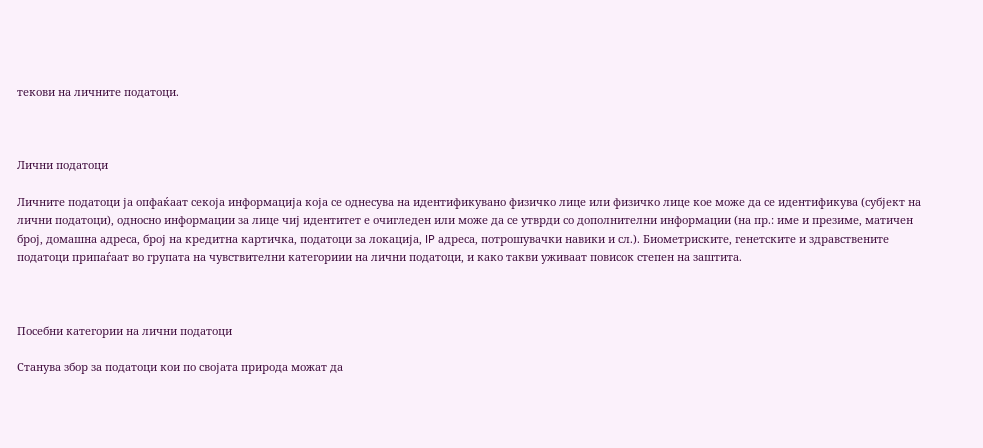текови на личните податоци.



Лични податоци

Личните податоци ја опфаќаат секоја информација која се однесува на идентификувано физичко лице или физичко лице кое може да се идентификува (субјект на лични податоци), односно информации за лице чиј идентитет е очигледен или може да се утврди со дополнителни информации (на пр.: име и презиме, матичен број, домашна адреса, број на кредитна картичка, податоци за локација, IP адреса, потрошувачки навики и сл.). Биометриските, генетските и здравствените податоци припаѓаат во групата на чувствителни категориии на лични податоци, и како такви уживаат повисок степен на заштита.



Посебни категории на лични податоци

Станува збор за податоци кои по својата природа можат да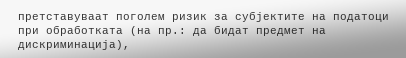претставуваат поголем ризик за субјектите на податоци при обработката (на пр.: да бидат предмет на дискриминација),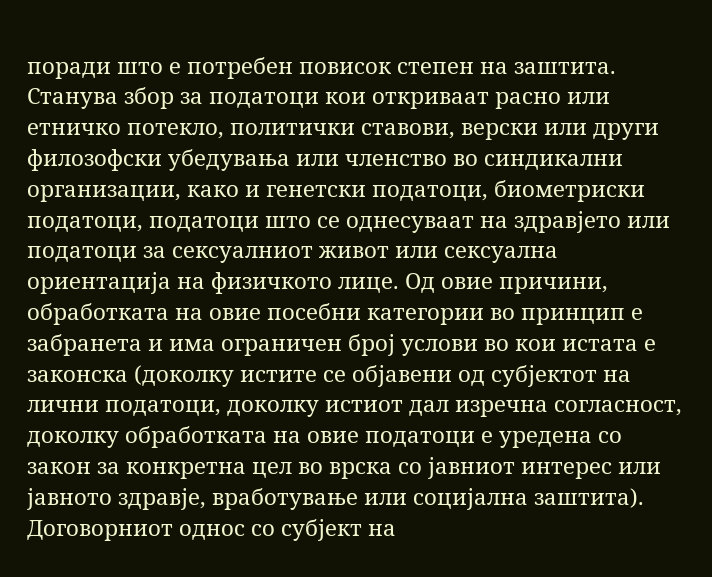поради што е потребен повисок степен на заштита. Станува збор за податоци кои откриваат расно или етничко потекло, политички ставови, верски или други филозофски убедувања или членство во синдикални организации, како и генетски податоци, биометриски податоци, податоци што се однесуваат на здравјето или податоци за сексуалниот живот или сексуална ориентација на физичкото лице. Од овие причини, обработката на овие посебни категории во принцип е забранета и има ограничен број услови во кои истата е законска (доколку истите се објавени од субјектот на лични податоци, доколку истиот дал изречна согласност, доколку обработката на овие податоци е уредена со закон за конкретна цел во врска со јавниот интерес или јавното здравје, вработување или социјална заштита). Договорниот однос со субјект на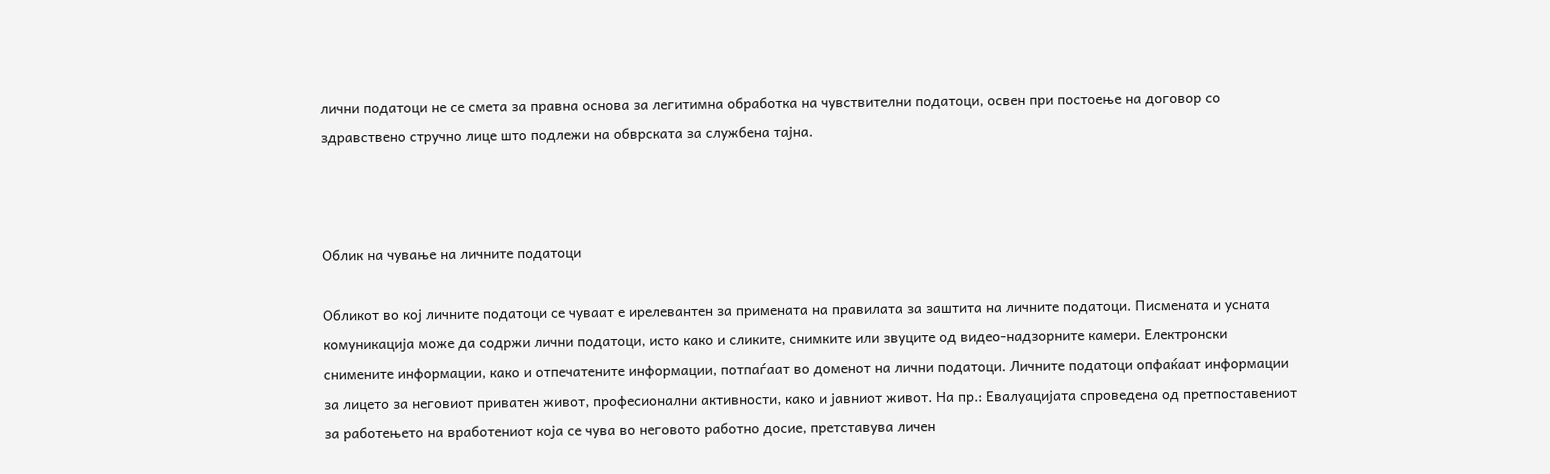лични податоци не се смета за правна основа за легитимна обработка на чувствителни податоци, освен при постоење на договор со здравствено стручно лице што подлежи на обврската за службена тајна.



Облик на чување на личните податоци

Обликот во кој личните податоци се чуваат е ирелевантен за примената на правилата за заштита на личните податоци. Писмената и усната комуникација може да содржи лични податоци, исто како и сликите, снимките или звуците од видео-надзорните камери. Електронски снимените информации, како и отпечатените информации, потпаѓаат во доменот на лични податоци. Личните податоци опфаќаат информации за лицето за неговиот приватен живот, професионални активности, како и јавниот живот. На пр.: Евалуацијата спроведена од претпоставениот за работењето на вработениот која се чува во неговото работно досие, претставува личен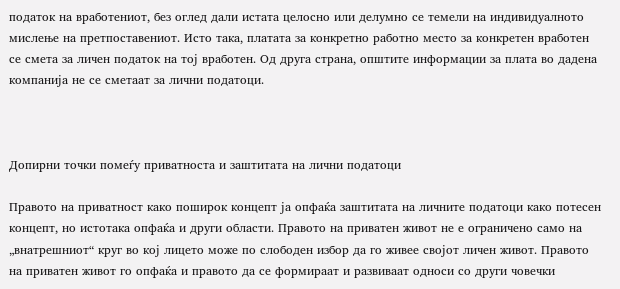податок на вработениот, без оглед дали истата целосно или делумно се темели на индивидуалното мислење на претпоставениот. Исто така, платата за конкретно работно место за конкретен вработен се смета за личен податок на тој вработен. Од друга страна, општите информации за плата во дадена компанија не се сметаат за лични податоци.



Допирни точки помеѓу приватноста и заштитата на лични податоци

Правото на приватност како поширок концепт ја опфаќа заштитата на личните податоци како потесен концепт, но истотака опфаќа и други области. Правото на приватен живот не е ограничено само на „внатрешниот“ круг во кој лицето може по слободен избор да го живее својот личен живот. Правото на приватен живот го опфаќа и правото да се формираат и развиваат односи со други човечки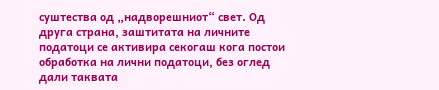суштества од „надворешниот“ свет. Од друга страна, заштитата на личните податоци се активира секогаш кога постои обработка на лични податоци, без оглед дали таквата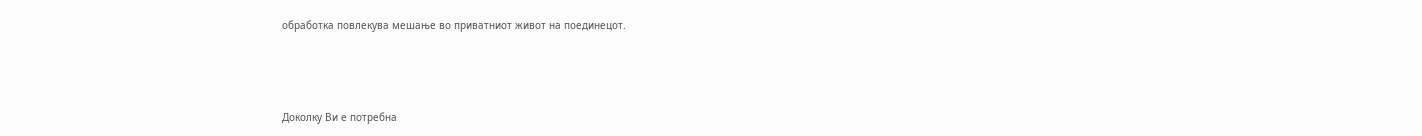обработка повлекува мешање во приватниот живот на поединецот.



Доколку Ви е потребна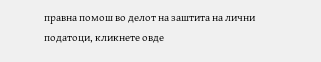правна помош во делот на заштита на лични податоци, кликнете овде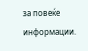за повеќе информации.